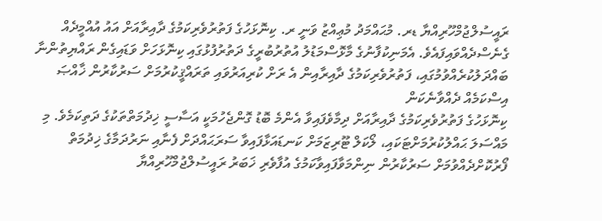ރައީސުލްޖުމްހޫރިއްޔާ ޑރ. މުޙައްމަދު މުޢިއްޒު ވަނީ ރ. ކިނޮޅަހުގެ ފަތުރުވެރިކަމުގެ ދާއިރާއަށް އައު އުއްމީދެއް ގެނެސްދެއްވައިފައެވެ. އެމަނިކުފާނުގެ މާޅޮސްމަޑުލު އުތުރުބުރީގެ ދަތުރުފުޅުގައި ކިނޮޅަހަށް ވަޑައިގެން ރައްޔިތުންނާ ބައްދަލުކުރެއްވުމުގައި، ފަތުރުވެރިކަމުގެ ދާއިރާއިން އެ ރަށް ކުރިއަރުވައި ތަރައްޤީކުރުމަށް ސަރުކާރުން ޚާއްޞަ އިސްކަމެއް ދެއްވާނެކަން
ކިނޮޅަހުގެ ފަތުރުވެރިކަމުގެ ދާއިރާއަށް ދިމާވެފައިވާ އެންމެ ބޮޑު ގޮންޖެހުމަކީ އަސާސީ ޚިދުމަތްތަކުގެ ދަތިކަމެވެ. މި މައްސަލަ ޙައްލުކުރުމަށްޓަކައި، ލޯކަލް ޓޫރިޒަމަށް ކަނޑައަޅާފައިވާ ސަރަޙައްދަށް ފެނާއި ނަރުދަމާގެ ޚިދުމަތް ފޯރުކޮށްދެއްވުމަށް ސަރުކާރުން ނިންމަވާފައިވާކަމުގެ އުފާވެރި ޚަބަރު ރައީސުލްޖުމްހޫރިއްޔާ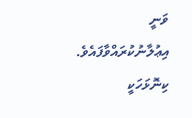ވަނީ އިޢުލާނުކުރައްވާފައެވެ.
ކިނޮޅަހަކީ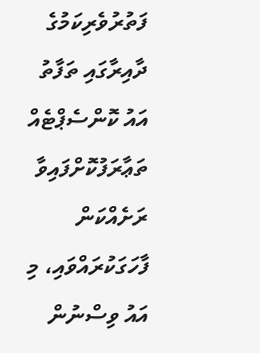ފަތުރުވެރިކަމުގެ ދާއިރާގައި ތަފާތު އައު ކޮންސެޕްޓެއް ތަޢާރަފުކޮށްފައިވާ ރަށެއްކަން ފާހަގަކުރައްވައި، މި އައު ވިސްނުން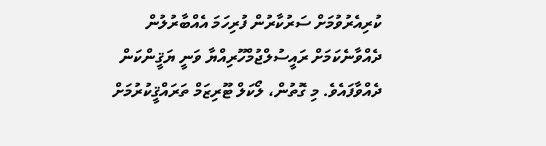ކުރިއެރުވުމަށް ސަރުކާރުން ފުރިހަމަ އެއްބާރުލުން ދެއްވާނެކަމަށް ރައީސުލްޖުމްހޫރިއްޔާ ވަނީ ޔަޤީންކަން ދެއްވާފައެވެ. މި ގޮތުން، ލޯކަލް ޓޫރިޒަމް ތަރައްޤީކުރުމަށް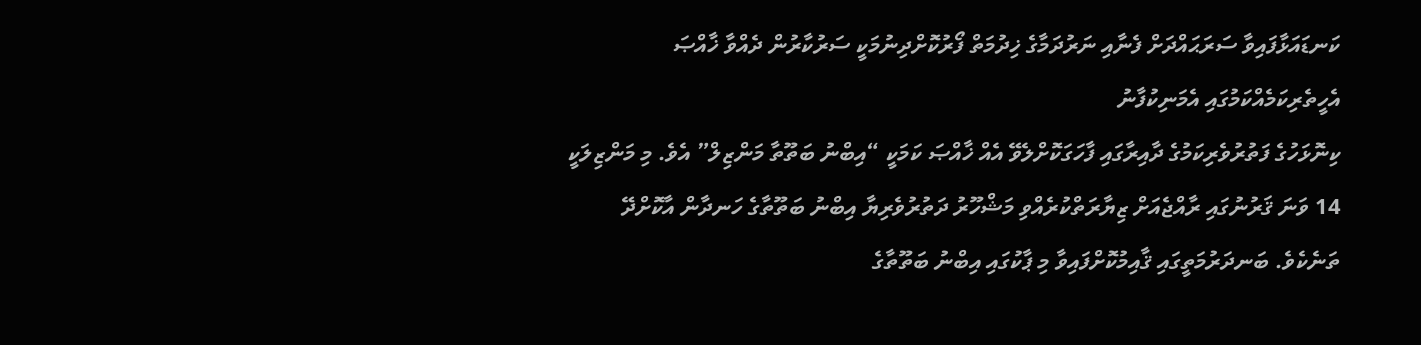ކަނޑައަޅާފައިވާ ސަރަޙައްދަށް ފެނާއި ނަރުދަމާގެ ޚިދުމަތް ފޯރުކޮށްދިނުމަކީ ސަރުކާރުން ދެއްވާ ޚާއްޞަ އެހީތެރިކަމެއްކަމުގައި އެމަނިކުފާނު
ކިނޮޅަހުގެ ފަތުރުވެރިކަމުގެ ދާއިރާގައި ފާހަގަކޮށްލެވޭ އެއް ޚާއްޞަ ކަމަކީ “އިބްނު ބަތޫތާ މަންޒިލް” އެވެ. މި މަންޒިލަކީ 14 ވަނަ ޤަރުނުގައި ރާއްޖެއަށް ޒިޔާރަތްކުރެއްވި މަޝްހޫރު ދަތުރުވެރިޔާ އިބްނު ބަތޫތާގެ ހަނދާން އާކޮށްދޭ ތަނެކެވެ. ބަނދަރުމަތީގައި ޤާއިމުކޮށްފައިވާ މި ޕާކުގައި އިބްނު ބަތޫތާގެ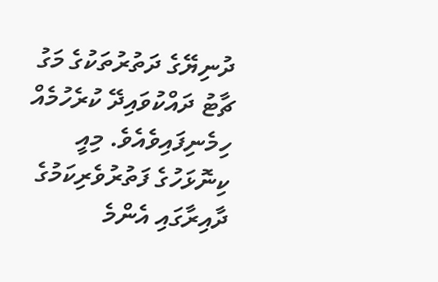ދުނިޔޭގެ ދަތުރުތަކުގެ މަގު ޗާޓު ދައްކުވައިދޭ ކުރެހުމެއް ހިމެނިފައިވެއެވެ. މިއީ ކިނޮޅަހުގެ ފަތުރުވެރިކަމުގެ ދާއިރާގައި އެންމެ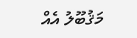މަޤުބޫލު އެއް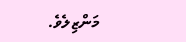މަންޒިލެވެ.